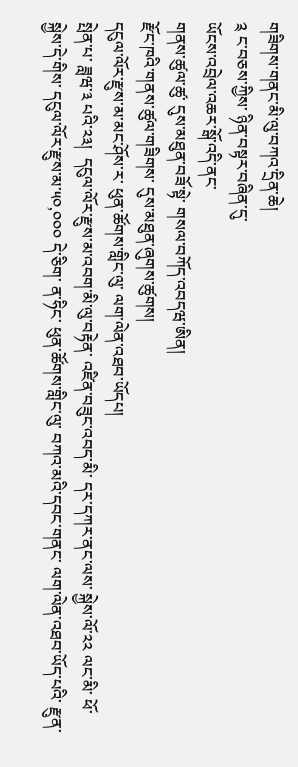གཟིགས་གནང་མི་ལུ་བཀའ་དྲིན་ཆེ།
༉ ང་བཅས་ཀྱིས་ ཉིན་བསྟར་བཞིན་དུ་
ཡོངས་འབྲེལ་འཆར་སྒོ་འདི་ནང་
གནས་ཚུལ་ཚུ་ དུས་མཐུན་བཟོ་སྟེ་ གསལ་བཀོད་འབདཝ་ཨིན།
རྫོང་ཁའི་གནས་ཚུལ་གཟིགས་ དུས་མཐུན་ཞུགས་ཚུགས།
དངུལ་ལོར་རྫུས་མ་མང་ཤོས་ར་ ཕུན་ཚོགས་གླིང་ལུ་ ལག་ལེན་འཐབ་ཡོདཔ།
སྤེན་པ་ ཟླཝ་༣ པའི་༢༣།  དངུལ་ལོར་རྫུས་མ་འབག་མི་ལུ་བརྟེན་ འཛིན་བཟུང་འབད་མི་ དར་དཀར་ནང་ལས་ སྐྱེས་ལོ་༢༢ ལང་མི་ ཕོ་སྐྱེས་དེ་གིས་ དངུལ་ལོར་རྫུས་མ་༥༠,༠༠༠ དེ་ཅིག་ ན་ཧིང་ ཕུན་ཚོགས་གླིང་ལུ་ བཀའ་མའི་དབང་གནང་ ལག་ལེན་འཐབ་ཡོད་པའི་ རྫུན་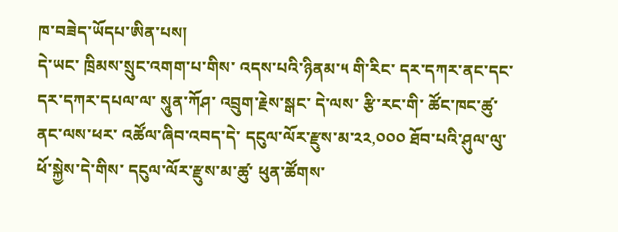ཁ་བཟེད་ཡོདཔ་ཨིན་པས།
དེ་ཡང་ ཁྲིམས་སྲུང་འགག་པ་གིས་ འདས་པའི་ཉིནམ་༥ གི་རིང་ དར་དཀར་ནང་དང་ དར་དཀར་དཔལ་ལ་ སཱུན་ཀོཤ་ འབྲུག་རྗེས་སྒང་ དེ་ལས་ རྩི་རང་གི་ ཚོང་ཁང་ཚུ་ནང་ལས་ཕར་ འཚོལ་ཞིབ་འབད་དེ་ དངུལ་ལོར་རྫུས་མ་༢༢,༠༠༠ ཐོབ་པའི་ཤུལ་ལུ་ ཕོ་སྐྱེས་དེ་གིས་ དངུལ་ལོར་རྫུས་མ་ཚུ་ ཕུན་ཚོགས་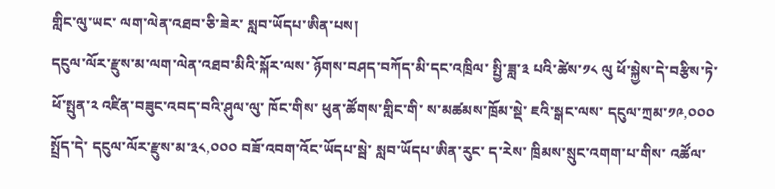གླིང་ལུ་ཡང་ ལག་ལེན་འཐབ་ཅི་ཟེར་ སླབ་ཡོདཔ་ཨིན་པས།
དངུལ་ལོར་རྫུས་མ་ལག་ལེན་འཐབ་མིའི་སྐོར་ལས་ ཉོགས་བཤད་བཀོད་མི་དང་འཁྲིལ་ སྤྱི་ཟླ་༣ པའི་ཚེས་༡༨ ལུ ཕོ་སྐྱེས་དེ་བརྩིས་ཏེ་ ཕོ་སྤུན་༢ འཛིན་བཟུང་འབད་བའི་ཤུལ་ལུ་ ཁོང་གིས་ ཕུན་ཚོགས་གླིང་གི་ ས་མཚམས་ཁྲོམ་སྡེ་ ཇའི་སྒང་ལས་ དངུལ་ཀྲམ་༡༩,༠༠༠ སྤྲོད་དེ་ དངུལ་ལོར་རྫུས་མ་༣༨,༠༠༠ བཟོ་འབག་འོང་ཡོདཔ་སྦེ་ སླབ་ཡོདཔ་ཨིན་རུང་ ད་རེས་ ཁྲིམས་སྲུང་འགག་པ་གིས་ འཚོལ་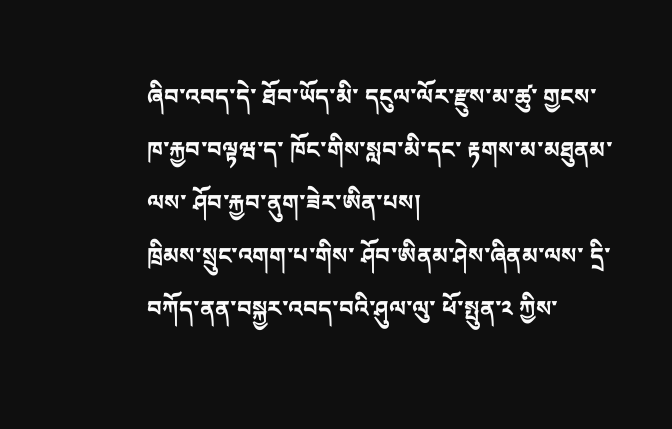ཞིབ་འབད་དེ་ ཐོབ་ཡོད་མི་ དངུལ་ལོར་རྫུས་མ་ཚུ་ གྱངས་ཁ་རྐྱབ་བལྟཝ་ད་ ཁོང་གིས་སླབ་མི་དང་ རྟགས་མ་མཐུནམ་ལས་ ཤོབ་རྐྱབ་ནུག་ཟེར་ཨིན་པས།
ཁྲིམས་སྲུང་འགག་པ་གིས་ ཤོབ་ཨིནམ་ཤེས་ཞིནམ་ལས་ དྲི་བཀོད་ནན་བསྐྱར་འབད་བའི་ཤུལ་ལུ་ ཕོ་སྤུན་༢ ཀྱིས་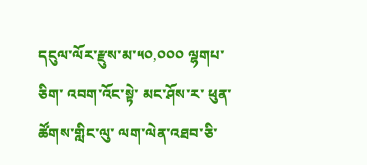དངུལ་ལོར་རྫུས་མ་༥༠,༠༠༠ ལྷགཔ་ཅིག་ འབག་འོང་སྟེ་ མང་ཤོས་ར་ ཕུན་ཚོགས་གླིང་ལུ་ ལག་ལེན་འཐབ་ཅི་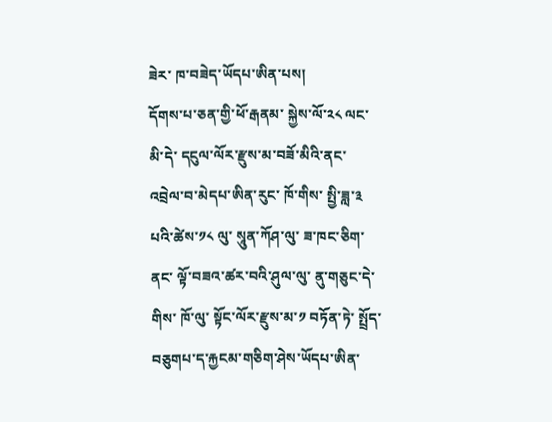ཟེར་ ཁ་བཟེད་ཡོདཔ་ཨིན་པས།
དོགས་པ་ཅན་གྱི་ཕོ་རྒནམ་ སྐྱེས་ལོ་༢༨ ལང་མི་དེ་ དངུལ་ལོར་རྫུས་མ་བཟོ་མིའི་ནང་ འབྲེལ་བ་མེདཔ་ཨིན་རུང་ ཁོ་གིས་ སྤྱི་ཟླ་༣ པའི་ཚེས་༡༨ ལུ་ སཱུན་ཀོཤ་ལུ་ ཟ་ཁང་ཅིག་ནང་ ལྟོ་བཟའ་ཚར་བའི་ཤུལ་ལུ་ ནུ་གཅུང་དེ་གིས་ ཁོ་ལུ་ སྟོང་ལོར་རྫུས་མ་༡ བཏོན་ཏེ་ སྤྲོད་བཅུགཔ་ད་རྐྱངམ་གཅིག་ཤེས་ཡོདཔ་ཨིན་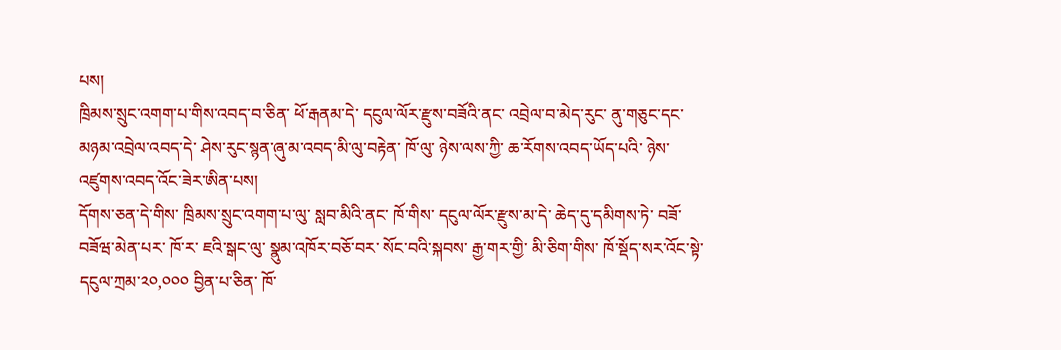པས།
ཁྲིམས་སྲུང་འགག་པ་གིས་འབད་བ་ཅིན་ ཕོ་རྒནམ་དེ་ དངུལ་ལོར་རྫུས་བཟོའི་ནང་ འབྲེལ་བ་མེད་རུང་ ནུ་གཅུང་དང་ མཉམ་འབྲེལ་འབད་དེ་ ཤེས་རུང་སྙན་ཞུ་མ་འབད་མི་ལུ་བརྟེན་ ཁོ་ལུ་ ཉེས་ལས་ཀྱི་ ཆ་རོགས་འབད་ཡོད་པའི་ ཉེས་འཛུགས་འབད་འོང་ཟེར་ཨིན་པས།
དོགས་ཅན་དེ་གིས་ ཁྲིམས་སྲུང་འགག་པ་ལུ་ སླབ་མིའི་ནང་ ཁོ་གིས་ དངུལ་ལོར་རྫུས་མ་དེ་ ཆེད་དུ་དམིགས་ཏེ་ བཟོ་བཟོཝ་མེན་པར་ ཁོ་ར་ ཇའི་སྒང་ལུ་ སྣུམ་འཁོར་བཅོ་བར་ སོང་བའི་སྐབས་ རྒྱ་གར་གྱི་ མི་ཅིག་གིས་ ཁོ་སྡོད་སར་འོང་སྟེ་ དངུལ་ཀྲམ་༢༠,༠༠༠ བྱིན་པ་ཅིན་ ཁོ་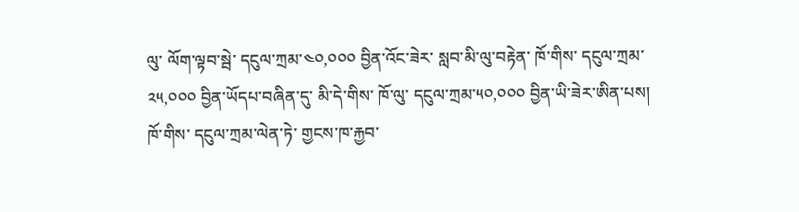ལུ་ ལོག་ལྟབ་སྦེ་ དངུལ་ཀྲམ་༤༠,༠༠༠ བྱིན་འོང་ཟེར་ སླབ་མི་ལུ་བརྟེན་ ཁོ་གིས་ དངུལ་ཀྲམ་༢༥,༠༠༠ བྱིན་ཡོདཔ་བཞིན་དུ་ མི་དེ་གིས་ ཁོ་ལུ་ དངུལ་ཀྲམ་༥༠,༠༠༠ བྱིན་ཡི་ཟེར་ཨིན་པས།
ཁོ་གིས་ དངུལ་ཀྲམ་ལེན་ཏེ་ གྱངས་ཁ་རྐྱབ་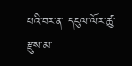པའི་བར་ན་ དངུལ་ལོར་ཚུ་ རྫུས་མ་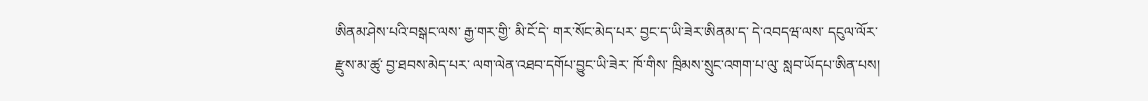ཨིནམ་ཤེས་པའི་བསྒང་ལས་ རྒྱ་གར་གྱི་ མི་ངོ་དེ་ གར་སོང་མེད་པར་ བྱང་ད་ཡི་ཟེར་ཨིནམ་ད་ དེ་འབདཝ་ལས་ དངུལ་ལོར་རྫུས་མ་ཚུ་ བྱ་ཐབས་མེད་པར་ ལག་ལེན་འཐབ་དགོཔ་བྱུང་ཡི་ཟེར་ ཁོ་གིས་ ཁྲིམས་སྲུང་འགག་པ་ལུ་ སླབ་ཡོདཔ་ཨིན་པས།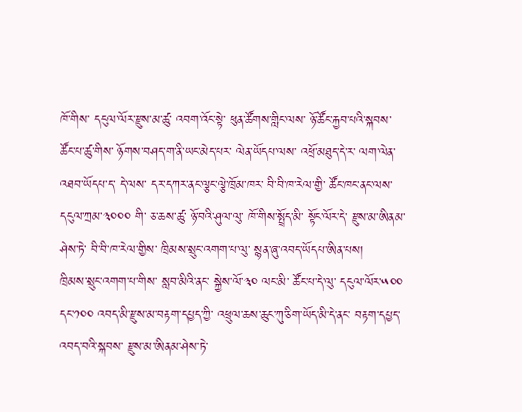ཁོ་གིས་ དངུལ་ལོར་རྫུས་མ་ཚུ་ འབག་འོང་སྟེ་ ཕུན་ཚོགས་གླིང་ལས་ ཉོ་ཚོང་རྐྱབ་པའི་སྐབས་ ཚོང་པ་ཚུ་གིས་ ཉོགས་བཤད་ག་ནི་ཡང་མེད་པར་ ལེན་ཡོདཔ་ལས་ འཕྲོ་མཐུད་དེ་ར་ ལག་ལེན་འཐབ་ཡོདཔ་ད་ དེ་ལས་ དར་དཀར་ནང་ལྕང་ལྕེ་ཁྲོམ་ཁར་ བི་བི་ཁ་རེལ་གྱི་ ཚོང་ཁང་ནང་ལས་ དངུལ་ཀྲམ་༣༠༠༠ གི་ ཅ་ཆས་ཚུ་ ཉོ་བའི་ཤུལ་ལུ་ ཁོ་གིས་སྤྲོད་མི་ སྟོང་ལོར་དེ་ རྫུས་མ་ཨིནམ་ཤེས་ཏེ་ བི་བི་ཁ་རེལ་གྱིས་ ཁྲིམས་སྲུང་འགག་པ་ལུ་ སྙན་ཞུ་འབད་ཡོདཔ་ཨིན་པས།
ཁྲིམས་སྲུང་འགག་པ་གིས་ སླབ་མིའི་ནང་ སྐྱེས་ལོ་༣༠ ལང་མི་ ཚོང་པ་དེ་ལུ་ དངུལ་ལོར་༥༠༠ དང་༡༠༠ འབད་མི་རྫུས་མ་བརྟག་དཔྱད་ཀྱི་ འཕྲུལ་ཆས་ཆུང་ཀུ་ཅིག་ཡོད་མི་དེ་ནང་ བརྟག་དཔྱད་འབད་བའི་སྐབས་ རྫུས་མ་ཨིནམ་ཤེས་ཏེ་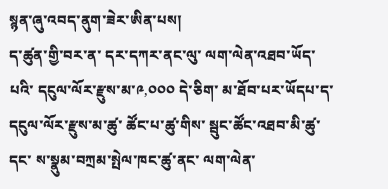སྙན་ཞུ་འབད་ནུག་ཟེར་ཨིན་པས།
ད་ཚུན་གྱི་བར་ན་ དར་དཀར་ནང་ལུ་ ལག་ལེན་འཐབ་ཡོད་པའི་ དངུལ་ལོར་རྫུས་མ་༩,༠༠༠ དེ་ཅིག་ མ་ཐོབ་པར་ཡོདཔ་ད་ དངུལ་ལོར་རྫུས་མ་ཚུ་ ཚོང་པ་ཚུ་གིས་ སྦུང་ཚོང་འཐབ་མི་ཚུ་དང་ ས་སྣུམ་བཀྲམ་སྤེལ་ཁང་ཚུ་ནང་ ལག་ལེན་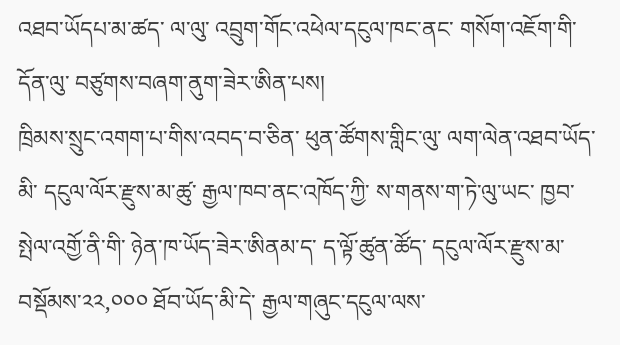འཐབ་ཡོདཔ་མ་ཚད་ ལ་ལུ་ འབྲུག་གོང་འཕེལ་དངུལ་ཁང་ནང་ གསོག་འཇོག་གི་དོན་ལུ་ བཙུགས་བཞག་ནུག་ཟེར་ཨིན་པས།
ཁྲིམས་སྲུང་འགག་པ་གིས་འབད་བ་ཅིན་ ཕུན་ཚོགས་གླིང་ལུ་ ལག་ལེན་འཐབ་ཡོད་མི་ དངུལ་ལོར་རྫུས་མ་ཚུ་ རྒྱལ་ཁབ་ནང་འཁོད་ཀྱི་ ས་གནས་ག་ཏེ་ལུ་ཡང་ ཁྱབ་སྤེལ་འགྱོ་ནི་གི་ ཉེན་ཁ་ཡོད་ཟེར་ཨིནམ་ད་ ད་ལྟོ་ཚུན་ཚོད་ དངུལ་ལོར་རྫུས་མ་བསྡོམས་༢༢,༠༠༠ ཐོབ་ཡོད་མི་དེ་ རྒྱལ་གཞུང་དངུལ་ལས་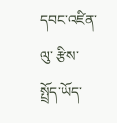དབང་འཛིན་ལུ་ རྩིས་སྤྲོད་ཡོད་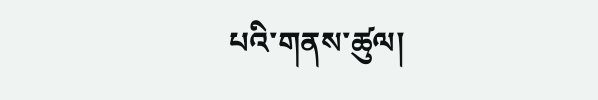པའི་གནས་ཚུལ།